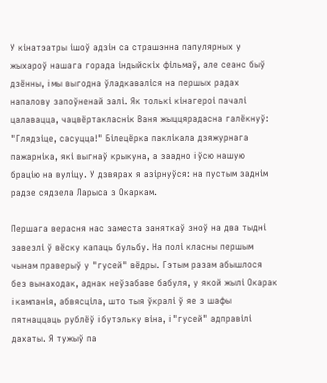У кiнатэатры iшоў адзiн са страшэнна папулярных у жыхароў нашага горада iндыйскiх фiльмаў, але сеанс быў дзённы, i мы выгодна ўладкавалiся на першых радах напалову запоўненай залi. Як толькi кiнагероi пачалi цалавацца, чацвёртакласнiк Ваня жыццярадасна галёкнуў: "Глядзiце, сасуцца!" Бiлецёрка паклiкала дзяжурнага пажарнiка, якi выгнаў крыкуна, а заадно i ўсю нашую брацiю на вулiцу. У дзвярах я азiрнуўся: на пустым заднiм радзе сядзела Ларыса з Окаркам.

Першага верасня нас заместа заняткаў зноў на два тыднi завезлi ў вёску капаць бульбу. На полi класны першым чынам праверыў у "гусей" вёдры. Гэтым разам абышлося без вынаходак, аднак неўзабаве бабуля, у якой жылi Окарак i кампанiя, абвясцiла, што тыя ўкралi ў яе з шафы пятнаццаць рублёў i бутэльку вiна, i "гусей" адправiлi дахаты. Я тужыў па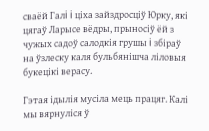сваёй Галi i цiха зайздросцiў Юрку, якi цягаў Ларысе вёдры, прыносiў ёй з чужых садоў салодкiя грушы i збiраў на ўзлеску каля бульбянiшча лiловыя букецiкi верасу.

Гэтая iдылiя мусiла мець працяг. Калi мы вярнулiся ў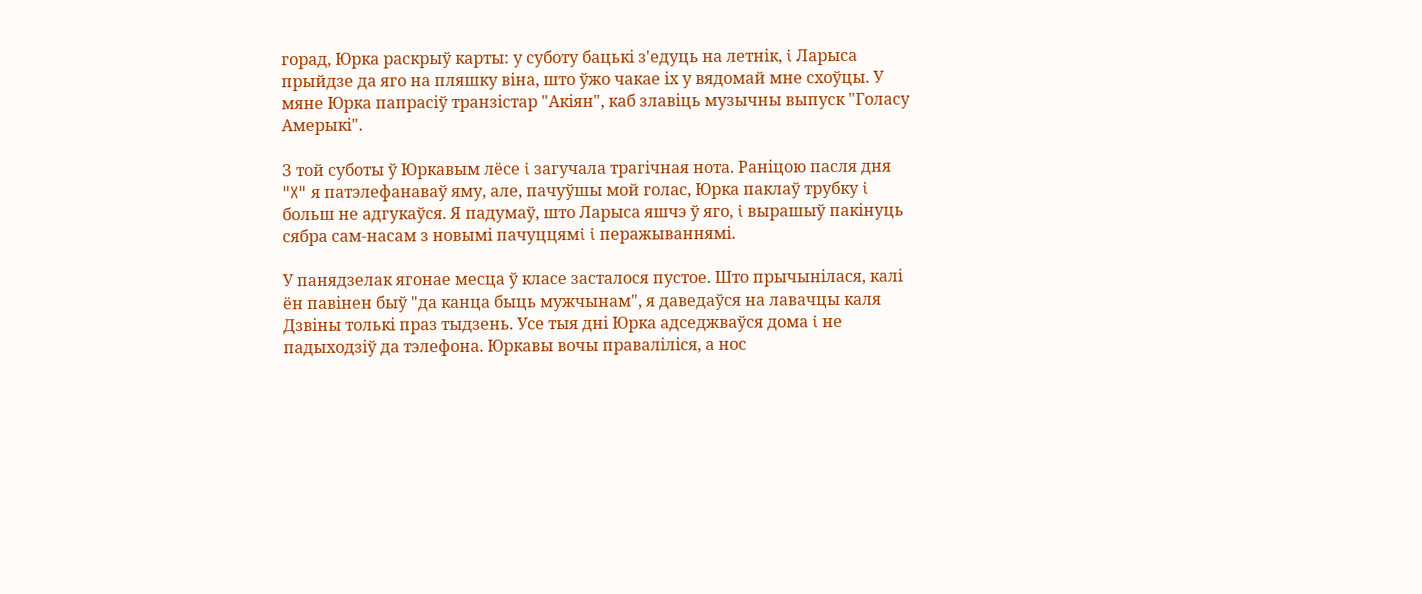горад, Юрка раскрыў карты: у суботу бацькi з'едуць на летнiк, i Ларыса прыйдзе да яго на пляшку вiна, што ўжо чакае iх у вядомай мне схоўцы. У мяне Юрка папрасiў транзiстар "Акiян", каб злавiць музычны выпуск "Голасу Амерыкi".

З той суботы ў Юркавым лёсе i загучала трагiчная нота. Ранiцою пасля дня "X" я патэлефанаваў яму, але, пачуўшы мой голас, Юрка паклаў трубку i больш не адгукаўся. Я падумаў, што Ларыса яшчэ ў яго, i вырашыў пакiнуць сябра сам-насам з новымi пачуццямi i перажываннямi.

У панядзелак ягонае месца ў класе засталося пустое. Што прычынiлася, калi ён павiнен быў "да канца быць мужчынам", я даведаўся на лавачцы каля Дзвiны толькi праз тыдзень. Усе тыя днi Юрка адседжваўся дома i не падыходзiў да тэлефона. Юркавы вочы правалiлiся, а нос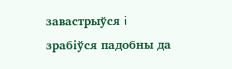завастрыўся i зрабiўся падобны да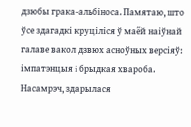дзюбы грака-альбiноса. Памятаю, што ўсе здагадкi круцiлiся ў маёй наiўнай галаве вакол дзвюх асноўных версiяў: iмпатэнцыя i брыдкая хвароба. Насамрэч, здарылася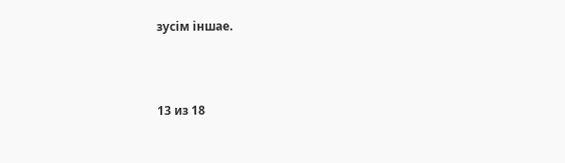зусiм iншае.



13 из 18